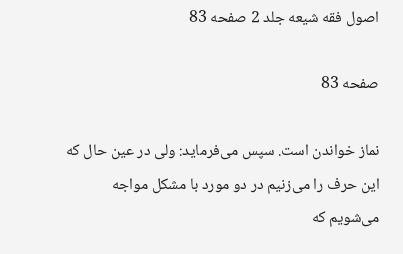اصول فقه شیعه جلد 2 صفحه 83

صفحه 83

نماز خواندن است. سپس می‌فرماید: ولی در عین حال که این حرف را می‌زنیم در دو مورد با مشکل مواجه می‌شویم که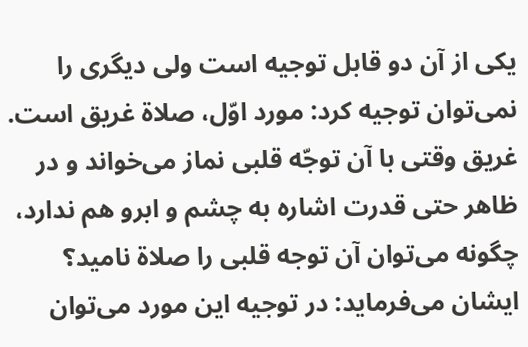یکی از آن دو قابل توجیه است ولی دیگری را نمی‌توان توجیه کرد: مورد اوّل، صلاة غریق است. غریق وقتی با آن توجّه قلبی نماز می‌خواند و در ظاهر حتی قدرت اشاره به چشم و ابرو هم ندارد، چگونه می‌توان آن توجه قلبی را صلاة نامید؟ ایشان می‌فرماید: در توجیه این مورد می‌توان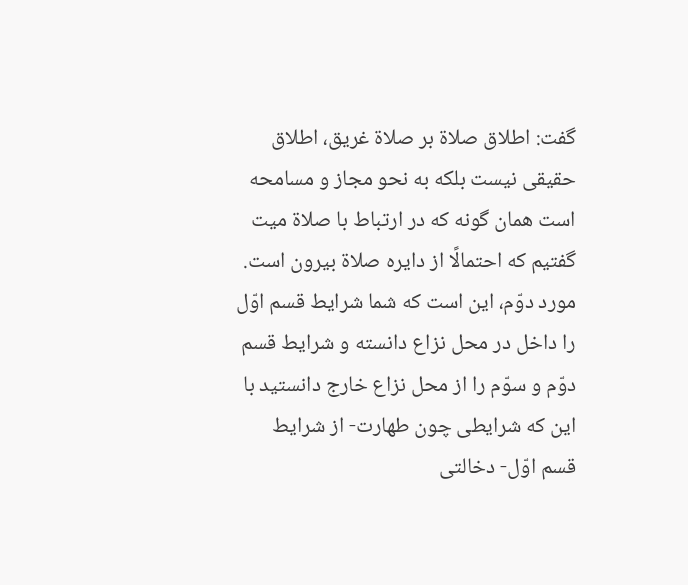گفت: اطلاق صلاة بر صلاة غریق، اطلاق حقیقی نیست بلکه به نحو مجاز و مسامحه است همان گونه که در ارتباط با صلاة میت گفتیم که احتمالًا از دایره صلاة بیرون است. مورد دوّم، این است که شما شرایط قسم اوّل را داخل در محل نزاع دانسته و شرایط قسم دوّم و سوّم را از محل نزاع خارج دانستید با این که شرایطی چون طهارت- از شرایط قسم اوّل- دخالتی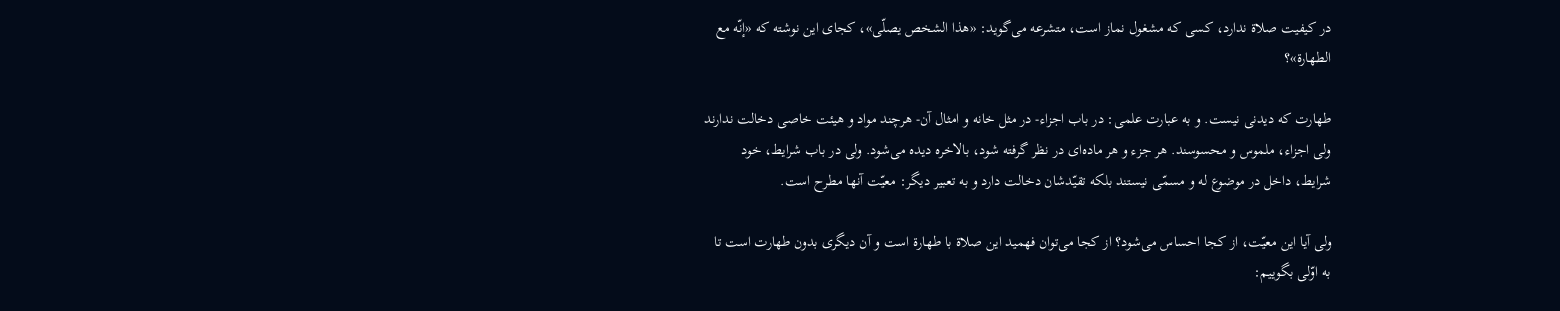در کیفیت صلاة ندارد، کسی که مشغول نماز است، متشرعه می‌گوید: «هذا الشخص یصلّی»، کجای این نوشته که «إنّه مع الطهارة»؟

طهارت که دیدنی نیست. و به عبارت علمی: در باب اجزاء- در مثل خانه و امثال آن- هرچند مواد و هیئت خاصی دخالت ندارند ولی اجزاء، ملموس و محسوسند. هر جزء و هر ماده‌ای در نظر گرفته شود، بالاخره دیده می‌شود. ولی در باب شرایط، خود شرایط، داخل در موضوع له و مسمّی نیستند بلکه تقیّدشان دخالت دارد و به تعبیر دیگر: معیّت آنها مطرح است.

ولی آیا این معیّت، از کجا احساس می‌شود؟ از کجا می‌توان فهمید این صلاة با طهارة است و آن دیگری بدون طهارت است تا به اوّلی بگوییم: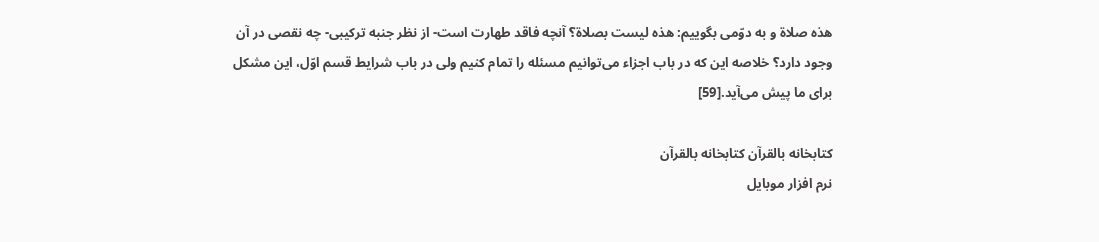هذه صلاة و به دوّمی بگوییم: هذه لیست بصلاة؟ آنچه فاقد طهارت است- از نظر جنبه ترکیبی- چه نقصی در آن وجود دارد؟ خلاصه این که در باب اجزاء می‌توانیم مسئله را تمام کنیم ولی در باب شرایط قسم اوّل، این مشکل برای ما پیش می‌آید.[59]

کتابخانه بالقرآن کتابخانه بالقرآن
نرم افزار موبایل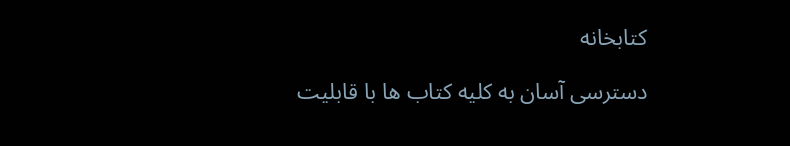کتابخانه

دسترسی آسان به کلیه کتاب ها با قابلیت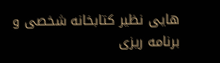هایی نظیر کتابخانه شخصی و برنامه ریزی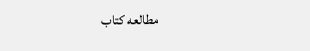مطالعه کتاب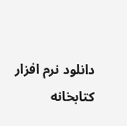دانلود نرم افزار کتابخانه